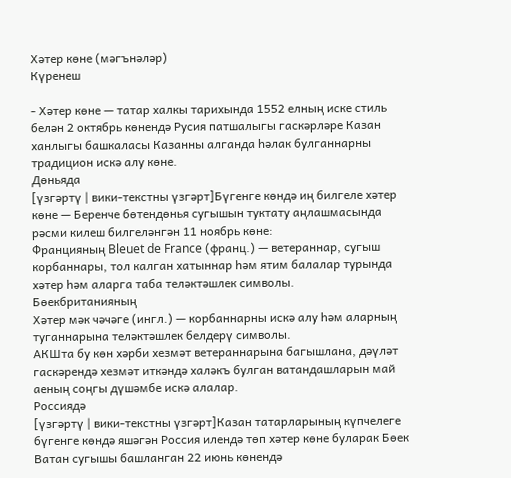Хәтер көне (мәгънәләр)
Күренеш

- Хәтер көне — татар халкы тарихында 1552 елның иске стиль белән 2 октябрь көнендә Русия патшалыгы гаскәрләре Казан ханлыгы башкаласы Казанны алганда һәлак булганнарны традицион искә алу көне.
Дөньяда
[үзгәртү | вики-текстны үзгәрт]Бүгенге көндә иң билгеле хәтер көне — Беренче бөтендөнья сугышын туктату аңлашмасында рәсми килеш билгеләнгән 11 ноябрь көне:
Францияның Bleuet de France (франц.) — ветераннар, сугыш корбаннары, тол калган хатыннар һәм ятим балалар турында хәтер һәм аларга таба теләктәшлек символы.
Бөекбританияның
Хәтер мәк чәчәге (ингл.) — корбаннарны искә алу һәм аларның туганнарына теләктәшлек белдерү символы.
АКШта бу көн хәрби хезмәт ветераннарына багышлана, дәүләт гаскәрендә хезмәт иткәндә халәкъ булган ватандашларын май аеның соңгы дүшәмбе искә алалар.
Россиядә
[үзгәртү | вики-текстны үзгәрт]Казан татарларының күпчелеге бүгенге көндә яшәгән Россия илендә төп хәтер көне буларак Бөек Ватан сугышы башланган 22 июнь көнендә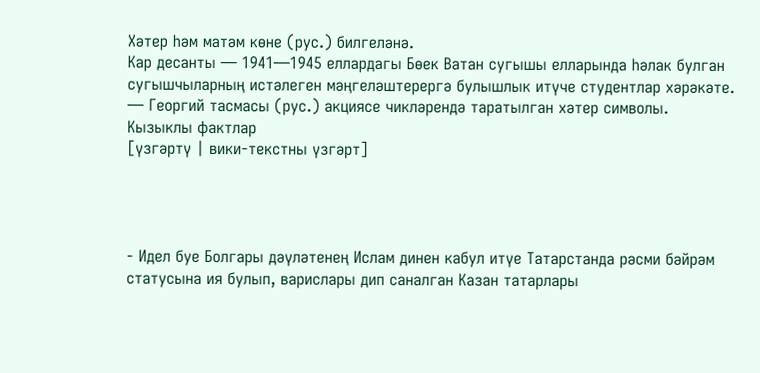Хәтер һәм матәм көне (рус.) билгеләнә.
Кар десанты — 1941—1945 еллардагы Бөек Ватан сугышы елларында һәлак булган сугышчыларның истәлеген мәңгеләштерергә булышлык итүче студентлар хәрәкәте.
— Георгий тасмасы (рус.) акциясе чикләрендә таратылган хәтер символы.
Кызыклы фактлар
[үзгәртү | вики-текстны үзгәрт]




- Идел буе Болгары дәүләтенең Ислам динен кабул итүе Татарстанда рәсми бәйрәм статусына ия булып, варислары дип саналган Казан татарлары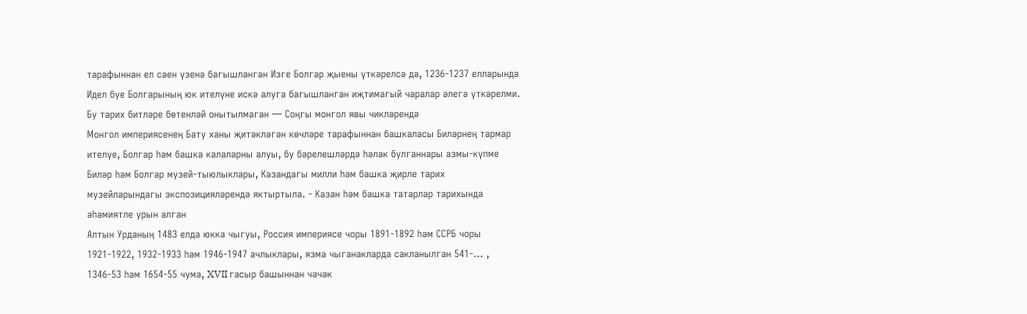тарафыннан ел саен үзенә багышланган Изге Болгар җыены үткәрелсә дә, 1236-1237 елларында
Идел буе Болгарының юк ителүне искә алуга багышланган иҗтимагый чаралар әлегә үткәрелми. Бу тарих битләре бөтенләй онытылмаган — Соңгы монгол явы чикләрендә
Монгол империясенең Бату ханы җитәкләгән көчләре тарафыннан башкаласы Биләрнең тармар ителүе, Болгар һәм башка калаларны алуы, бу бәрелешләрдә һәлак булганнары азмы-күпме Биләр һәм Болгар музей-тыюлыклары, Казандагы милли һәм башка җирле тарих музейларындагы экспозицияләрендә яктыртыла. - Казан һәм башка татарлар тарихында әһәмиятле урын алган
Алтын Урданың 1483 елда юкка чыгуы, Россия империясе чоры 1891-1892 һәм ССРБ чоры 1921-1922, 1932-1933 һәм 1946-1947 ачлыклары, язма чыганакларда сакланылган 541-… , 1346-53 һәм 1654-55 чума, XVII гасыр башыннан чәчәк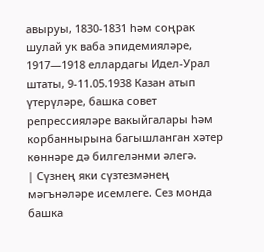авыруы, 1830-1831 һәм соңрак шулай ук ваба эпидемияләре, 1917—1918 еллардагы Идел-Урал штаты, 9-11.05.1938 Казан атып үтерүләре, башка совет репрессияләре вакыйгалары һәм корбаннырына багышланган хәтер көннәре дә билгеләнми әлегә.
| Сүзнең яки сүзтезмәнең мәгънәләре исемлеге. Сез монда башка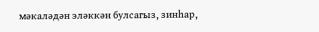мәкаләдән эләккән булсагыз, зинһар,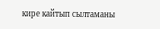кире кайтып сылтаманы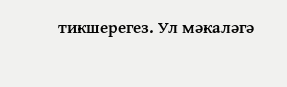тикшерегез. Ул мәкаләгә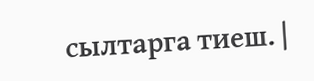сылтарга тиеш. |